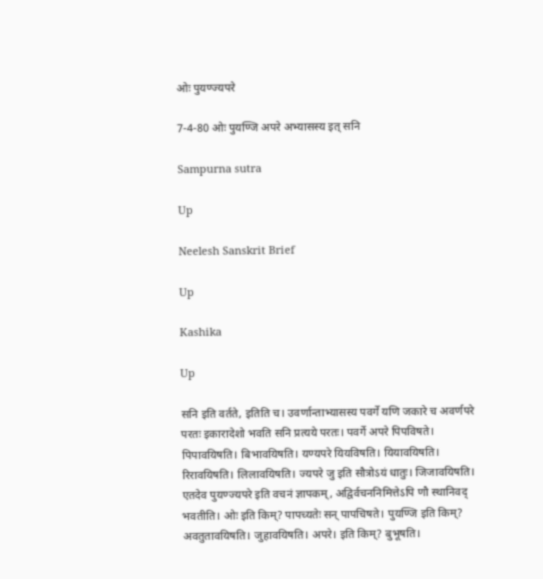ओः पुयण्ज्यपरे

7-4-80 ओः पुयण्जि अपरे अभ्यासस्य इत् सनि

Sampurna sutra

Up

Neelesh Sanskrit Brief

Up

Kashika

Up

सनि इति वर्तते, इतिति च। उवर्णान्ताभ्यासस्य पवर्गे यणि जकारे च अवर्णपरे परतः इकारादेशो भवति सनि प्रत्यये परतः। पवर्गे अपरे पिपविषते। पिपावयिषति। बिभावयिषति। यण्यपरे यियविषति। यियावयिषति। रिरावयिषति। लिलावयिषति। ज्यपरे जु इति सौत्रोऽयं धातुः। जिजावयिषति। एतदेव पुयण्ज्यपरे इति वचनं ज्ञापकम्, अद्विर्वचननिमित्तेऽपि णौ स्थानिवद् भवतीति। ओः इति किम्? पापच्यतेः सन् पापचिषते। पुयण्जि इति किम्? अवतुतावयिषति। जुहावयिषति। अपरे। इति किम्? बुभूषति।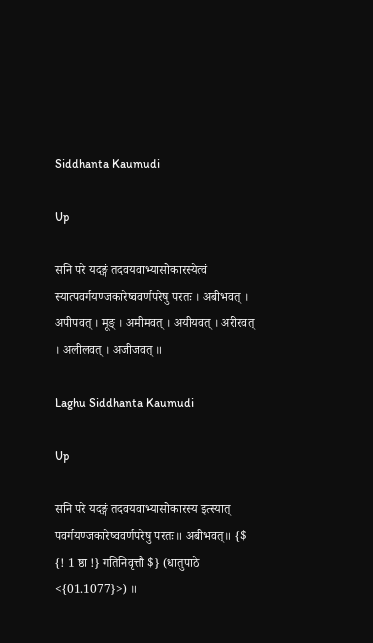Siddhanta Kaumudi

Up

सनि परे यदङ्गं तदवयवाभ्यासोकारस्येत्वं स्यात्पवर्गयण्जकारेष्ववर्णपरेषु परतः । अबीभवत् । अपीपवत् । मूङ् । अमीमवत् । अयीयवत् । अरीरवत् । अलीलवत् । अजीजवत् ॥

Laghu Siddhanta Kaumudi

Up

सनि परे यदङ्गं तदवयवाभ्यासोकारस्य इत्स्यात् पवर्गयण्जकारेष्ववर्णपरेषु परतः॥ अबीभवत्॥ {$ {! 1 ष्ठा !} गतिनिवृत्तौ $} (धातुपाठे <{01.1077}>) ॥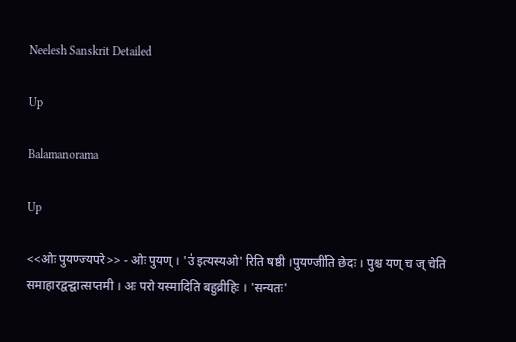Neelesh Sanskrit Detailed

Up

Balamanorama

Up

<<ओः पुयण्ज्यपरे>> - ओः पुयण् । 'उ॑ इत्यस्यओ' रिति षष्ठी ।पुयण्जी॑ति छेदः । पुश्च यण् च ज् चेति समाहारद्वन्द्वात्सप्तमी । अः परो यस्मादिति बहुव्रीहिः । 'सन्यतः'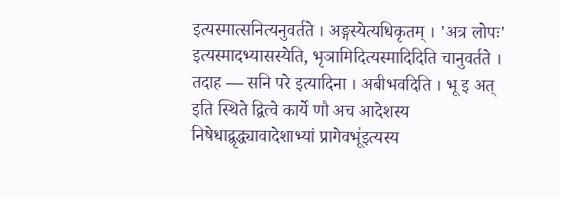इत्यस्मात्सनित्यनुवर्तते । अङ्गस्येत्यधिकृतम् । 'अत्र लोपः' इत्यस्मादभ्यासस्येति, भृञामिदित्यस्मादिदिति चानुवर्तते । तदाह — सनि परे इत्यादिना । अबीभवदिति । भू इ अत् इति स्थिते द्वित्वे कार्ये णौ अच आदेशस्य निषेधाद्वृद्ध्यावादेशाभ्यां प्रागेवभू॑इत्यस्य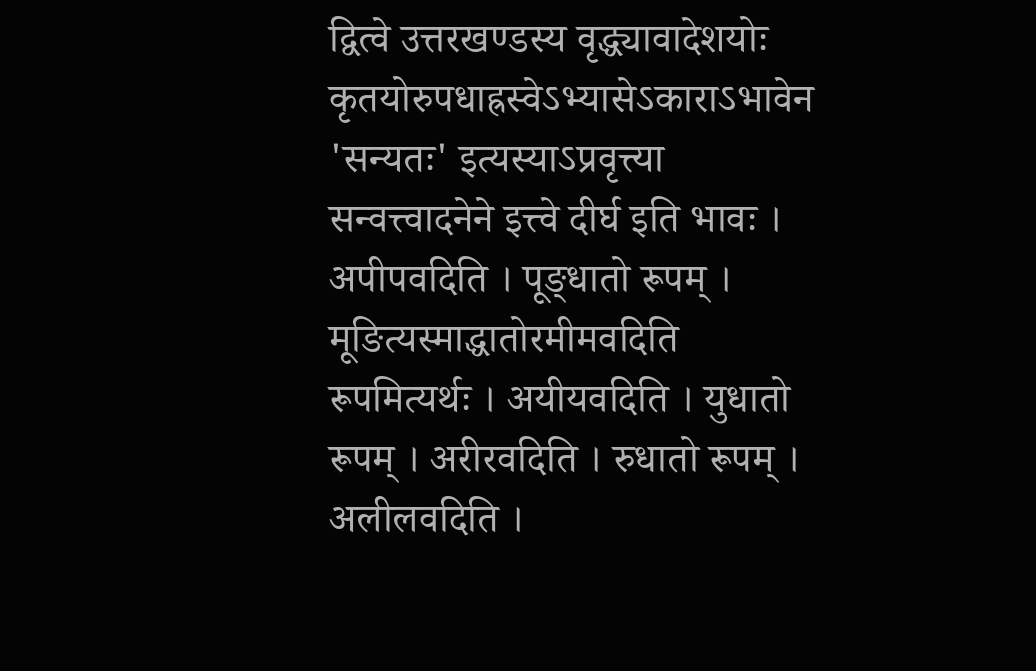द्वित्वे उत्तरखण्डस्य वृद्ध्यावादेशयोः कृतयोरुपधाह्रस्वेऽभ्यासेऽकाराऽभावेन 'सन्यतः' इत्यस्याऽप्रवृत्त्या सन्वत्त्वादनेने इत्त्वे दीर्घ इति भावः । अपीपवदिति । पूङ्धातो रूपम् । मूङित्यस्माद्धातोरमीमवदिति रूपमित्यर्थः । अयीयवदिति । युधातो रूपम् । अरीरवदिति । रुधातो रूपम् । अलीलवदिति ।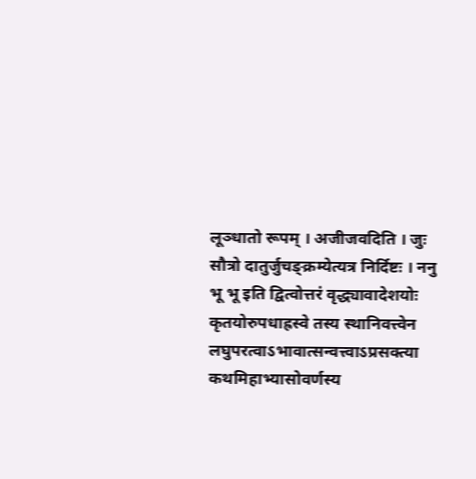लूञ्धातो रूपम् । अजीजवदिति । जुः सौत्रो दातुर्जुचङ्क्रम्येत्यत्र निर्दिष्टः । ननु भू भू इति द्वित्वोत्तरं वृद्ध्यावादेशयोः कृतयोरुपधाह्रस्वे तस्य स्थानिवत्त्वेन लघुपरत्वाऽभावात्सन्वत्त्वाऽप्रसक्त्या कथमिहाभ्यासोवर्णस्य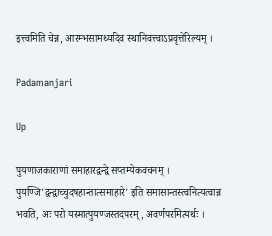इत्त्वमिति चेन्न, आरम्भसामर्थ्यादेव स्थानिवत्त्वाऽप्रवृत्तेरिल्यम् ।

Padamanjari

Up

पुयणाजकाराणां समाहारद्वन्द्वे सप्तम्येकवचनम् । पुयण्जि'द्वन्द्वाच्चुदषहान्तात्समाहारे' इति समासान्तस्त्वनित्यत्वान्न भवति, अः परो यस्मात्पुयण्जस्तदपरम्, अवर्णपरमित्यर्थः ।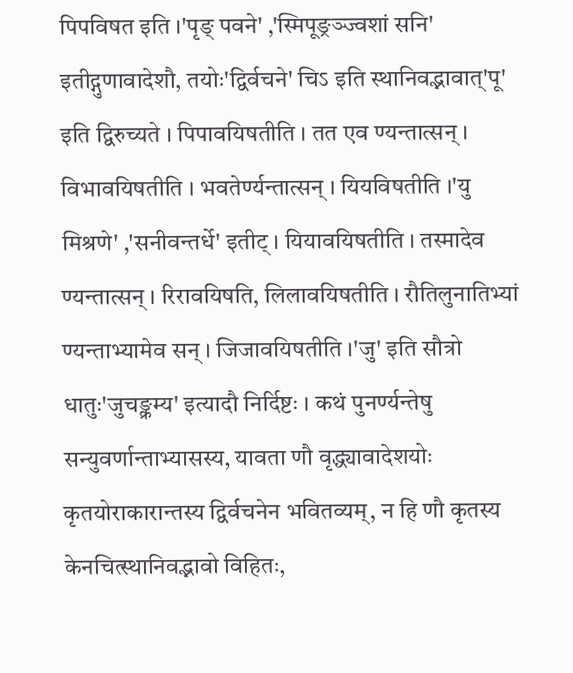पिपविषत इति ।'पृङ् पवने' ,'स्मिपूङ्रञ्ज्वशां सनि' इतीद्गुणावादेशौ, तयोः'द्विर्वचने' चिऽ इति स्थानिवद्भावात्'पू' इति द्विरुच्यते । पिपावयिषतीति । तत एव ण्यन्तात्सन् । विभावयिषतीति । भवतेर्ण्यन्तात्सन् । यियविषतीति ।'यु मिश्रणे' ,'सनीवन्तर्धे' इतीट् । यियावयिषतीति । तस्मादेव ण्यन्तात्सन् । रिरावयिषति, लिलावयिषतीति । रौतिलुनातिभ्यां ण्यन्ताभ्यामेव सन् । जिजावयिषतीति ।'जु' इति सौत्रो धातुः'जुचङ्क्रम्य' इत्यादौ निर्दिष्टः । कथं पुनर्ण्यन्तेषु सन्युवर्णान्ताभ्यासस्य, यावता णौ वृद्ध्यावादेशयोः कृतयोराकारान्तस्य द्विर्वचनेन भवितव्यम्, न हि णौ कृतस्य केनचित्स्थानिवद्भावो विहितः,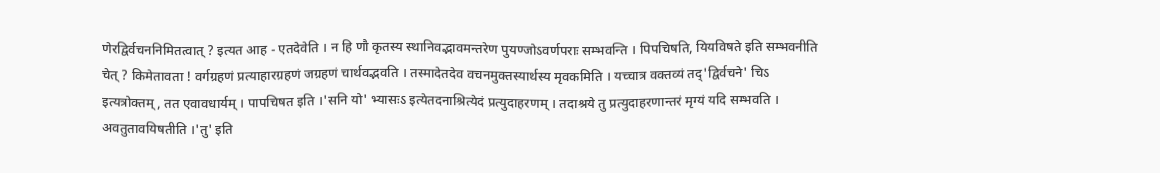णेरद्विर्वचननिमितत्वात् ? इत्यत आह - एतदेवेति । न हि णौ कृतस्य स्थानिवद्भावमन्तरेण पुयण्जोऽवर्णपराः सम्भवन्ति । पिपचिषति, यियविषते इति सम्भवनीति चेत् ? किमेतावता ! वर्गग्रहणं प्रत्याहारग्रहणं जग्रहणं चार्थवद्भवति । तस्मादेतदेव वचनमुक्तस्यार्थस्य मृवकमिति । यच्चात्र वक्तव्यं तद्'द्विर्वचने' चिऽ इत्यत्रोक्तम्, तत एवावधार्यम् । पापचिषत इति ।'सनि यो' भ्यासःऽ इत्येतदनाश्रित्येदं प्रत्युदाहरणम् । तदाश्रये तु प्रत्युदाहरणान्तरं मृग्यं यदि सम्भवति । अवतुतावयिषतीति ।'तु' इति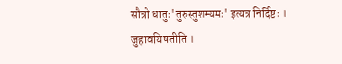सौत्रो धातुः'तुरुस्तुशम्यमः' इत्यत्र निर्दिष्टः । जुहावयिषतीति ।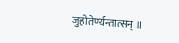जुहोतेर्ण्यन्तात्सन् ॥